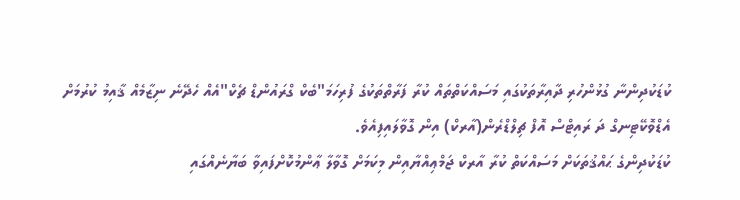ކުޑަކުދިންނާ ގުޅުންހުރި ދާއިރާތަކުގައި މަސައްކަތްތައް ކުރާ ފަރާތްތަކުގެ ފުރިހަމަ"ބެކް ގްރައުންޑް ޗެކް"އެއް ހެދޭނެ ނިޒާމެއް ޤާއިމު ކުރުމަށް އެޑްވޮކޭޓިނގް ދަ ރައިޓްސް އޮފް ޗިލްޑްރެން(އާރކް) އިން ގޮވާލައިފިއެވެ.
ކުޑަކުދިންގެ ޙައްޤުތަކަށް މަސައްކަތް ކުރާ އާރކް ޖަމްޢިއްޔާއިން މިކަމަށް ގޮވާލާ ޢާންމުކޮށްފައިވާ ބަޔާނެއްގައި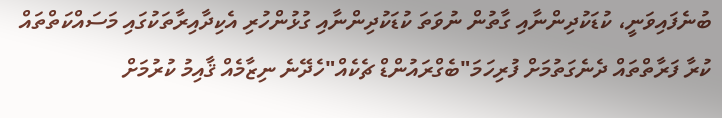ބުނެފައިވަނީ، ކުޑަކުދިންނާއި ގާތުން ނުވަތަ ކުޑަކުދިންނާއި ގުޅުންހުރި އެކިދާއިރާތަކުގައި މަސައްކަތްތައް ކުރާ ފަރާތްތައް ދެނެގަތުމަށް ފުރިހަމަ"ބެގްރައުންޑް ޗެކެއް"ހެދޭނެ ނިޒާމެއް ޤާއިމު ކުރުމަށް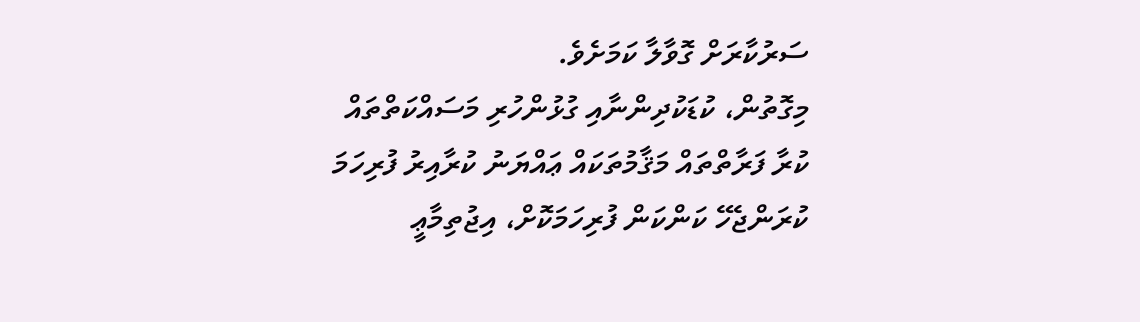ސަރުކާރަށް ގޮވާލާ ކަމަށެވެ.
މިގޮތުން، ކުޑަކުދިންނާއި ގުޅުންހުރި މަސައްކަތްތައް ކުރާ ފަރާތްތައް މަޤާމުތަކައް ޢައްޔަނު ކުރާއިރު ފުރިހަމަ ކުރަންޖެހޭ ކަންކަން ފުރިހަމަކޮށް، އިޖުތިމާޢީ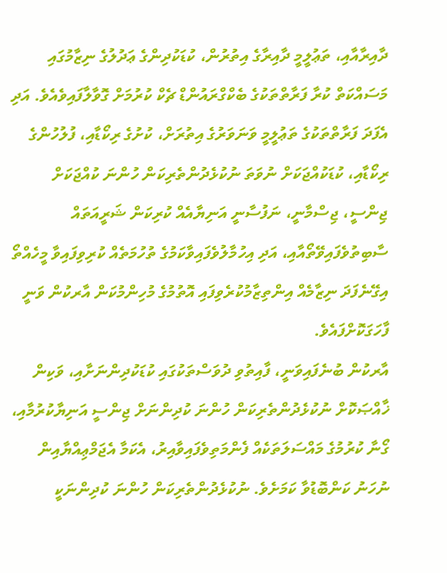ދާއިރާއާއި، ތަޢުލީމީ ދާއިރާގެ އިތުރުން، ކުޑަކުދިންގެ ޢަދުލުގެ ނިޒާމުގައި މަސައްކަތް ކުރާ ފަރާތްތަކުގެ ބެކްގްރައުންޑް ޗެކް ކުރުމަށް ގޮވާލާފައިވެއެވެ. އަދި އެފަދަ ފަރާތްތަކުގެ ތަޢުލީމީ ވަނަވަރުގެ އިތުރަށް، ކުށުގެ ރިކޯޑާއި، ފުލުހުންގެ ރިކޯޑާއި، ކުޑަކުއްޖަކަށް ނުވަތަ ނުކުޅެދުންތެރިކަން ހުންނަ ކުއްޖަކަށް ޖިންސީ، ޖިސްމާނީ، ނަފުސާނީ އަނިޔާއެއް ކުރިކަން ޝަރީއަތައް ސާބިތުވެފައިވޭތޯއާއި، އަދި އިހުމާލުވެފައިވާކަމުގެ ތުހުމަތެއް ކުރިވިފައިވާ މީހެއްތޯ އިގޭނެފަދަ ނިޒާމެއް އިންތިޒާމުކުރެވިފައި އޮތުމުގެ މުހިންމުކަން އާރކުން ވަނީ ފާހަގަކޮށްފައެވެ.
އާރކުން ބުނެފައިވަނީ، ފާއިތުވި ދުވަސްތަކުގައި ކުޑަކުދިންނަށާއި، ވަކިން ޚާއްޞަކޮށް ނުކުޅެދުންތެރިކަން ހުންނަ ކުދިންނަށް ޖިންސީ އަނިޔާކުރުމާއި، ގޯނާ ކުރުމުގެ މައްސަލަތަކެއް ފެންމަތިވެފައިވާއިރު، އެކަމާ އެޖަމްޢިއްޔާއިން ނުހަނު ކަންބޮޑުވާ ކަމަށެވެ. ނުކުޅެދުންތެރިކަން ހުންނަ ކުދިންނަކީ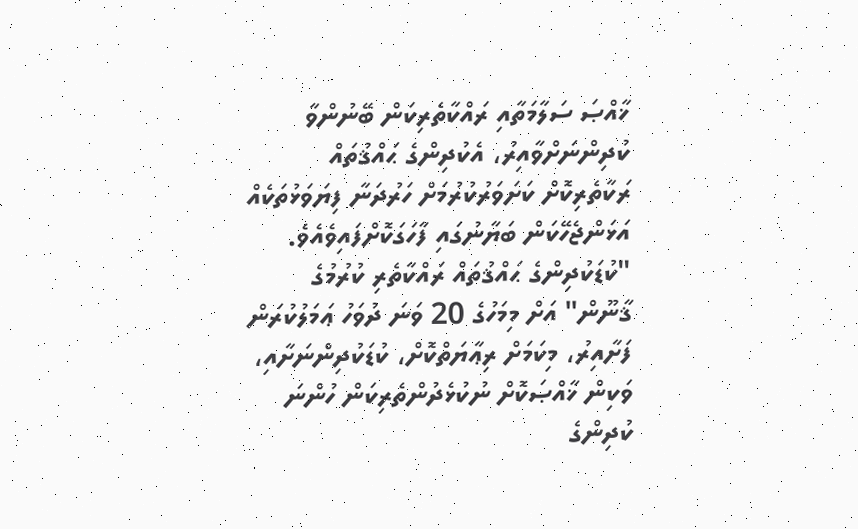ޚާއްޞަ ސަލާމަތާއި ރައްކާތެރިކަން ބޭނުންވާ ކުދިންނަށްވާއިރު، އެކުދިންގެ ޙައްޤުތައް ރަކާތެރިކޮށް ކަށަވަރުކުރުމަށް ހަރުދަނާ ފިޔަވަޅުތަކެއް އަޅަންޖެހޭކަން ބަޔާނުގައި ފާހަގަކޮށްފައިވެއެވެ.
"ކުޑަކުދިންގެ ޙައްޤުތައް ރައްކާތެރި ކުރުމުގެ ޤާނޫން" އަށް މިމަހުގެ 20 ވަނަ ދުވަހު ޢަމަލުކުރަން ފަށާއިރު، މިކަމަށް ރިޢާޔަތްކޮށް، ކުޑަކުދިންނަށާއި، ވަކިން ޚާއްޞަކޮށް ނުކުޅެދުންތެރިކަން ހުންނަ ކުދިންގެ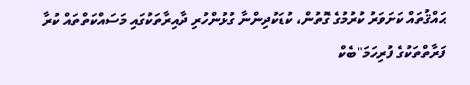ޙައްޤުތައް ކަށަވަރު ކުރުމުގެ ގޮތުން، ކުޑަކުދިންނާ ގުޅުންހުރި ދާއިރާތަކުގައި މަސައްކަތްތައް ކުރާ ފަރާތްތަކުގެ ފުރިހަމަ"ބެކް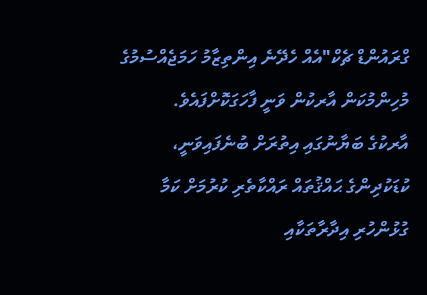ގްރައުންޑް ޗެކް"އެއް ހެދޭނެ އިންތިޒާމު ހަމަޖެއްސުމުގެ މުހިންމުކަން އާރކުން ވަނީ ފާހަގަކޮށްފައެވެ.
އާރކުގެ ބަޔާނުގައި އިތުރަށް ބުނެފައިވަނީ، ކުޑަކުދިންގެ ޙައްޤުތައް ރައްކާތެރި ކުރުމަށް ކަމާ ގުޅުންހުރި އިދާރާތަކާއި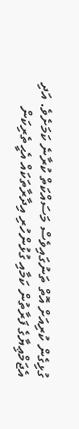ގުޅިގެން ކުރިއަށް އޮތް ތަނުގައިވެސް މަސައްކަތް ކުރާނެ ކަމަށެވެ. އަދި އެޖަމްޢިޔާގެ ފަރާތުން ކަމާއި ގުޅުންހުރި އިދާރާތަކައް އެޙީތެރިކަން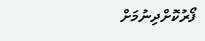ފޯރުކޮށްދިނުމަށް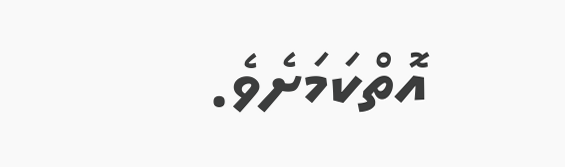އޮތްކަމަށެވެ.